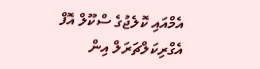އެމްއައި ކޮލެޖުގެ ސްކޫލް އޮފް އެގްރިކަލްޗަރަލް އިން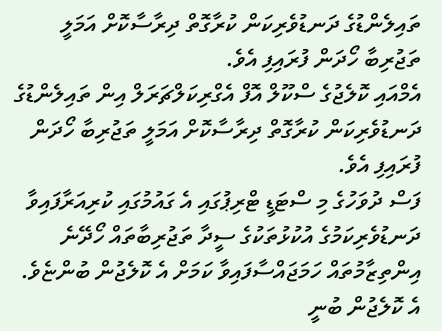ތައިލެންޑުގެ ދަނޑުވެރިކަން ކުރާގޮތް ދިރާސާކޮށް އަމަލީ ތަޖުރިބާ ހޯދަން ފުރައިފި އެވެ.
އެމްއައި ކޮލެޖުގެ ސްކޫލް އޮފް އެގްރިކަލްޗަރަލް އިން ތައިލެންޑުގެ ދަނޑުވެރިކަން ކުރާގޮތް ދިރާސާކޮށް އަމަލީ ތަޖުރިބާ ހޯދަން ފުރައިފި އެވެ.
ފަސް ދުވަހުގެ މި ސްޓަޑީ ޓްރިޕުގައި އެ ގައުމުގައި ކުރިއަރާފައިވާ ދަނޑުވެރިކަމުގެ އުކުޅުތަކުގެ ސީދާ ތަޖުރިބާތައް ހޯދޭނެ އިންތިޒާމުތައް ހަމަޖައްސާފައިވާ ކަމަށް އެ ކޮލެޖުން ބުންޏެވެ. އެ ކޮލެޖުން ބުނީ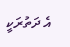އެ ދަތުރަކީ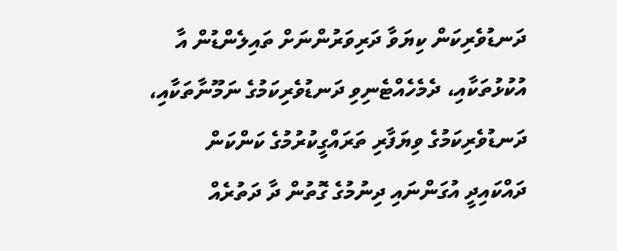ދަނޑުވެރިކަން ކިޔަވާ ދަރިވަރުންނަށް ތައިލެންޑުން އާ އުކުޅުތަކާއި، ދެމެހެއްޓެނިވި ދަނޑުވެރިކަމުގެ ނަމޫނާތަކާއި، ދަނޑުވެރިކަމުގެ ވިޔަފާރި ތަރައްގީކުރުމުގެ ކަންކަން ދައްކައިދީ އުގަންނައި ދިނުމުގެ ގޮތުން ދާ ދަތުރެއް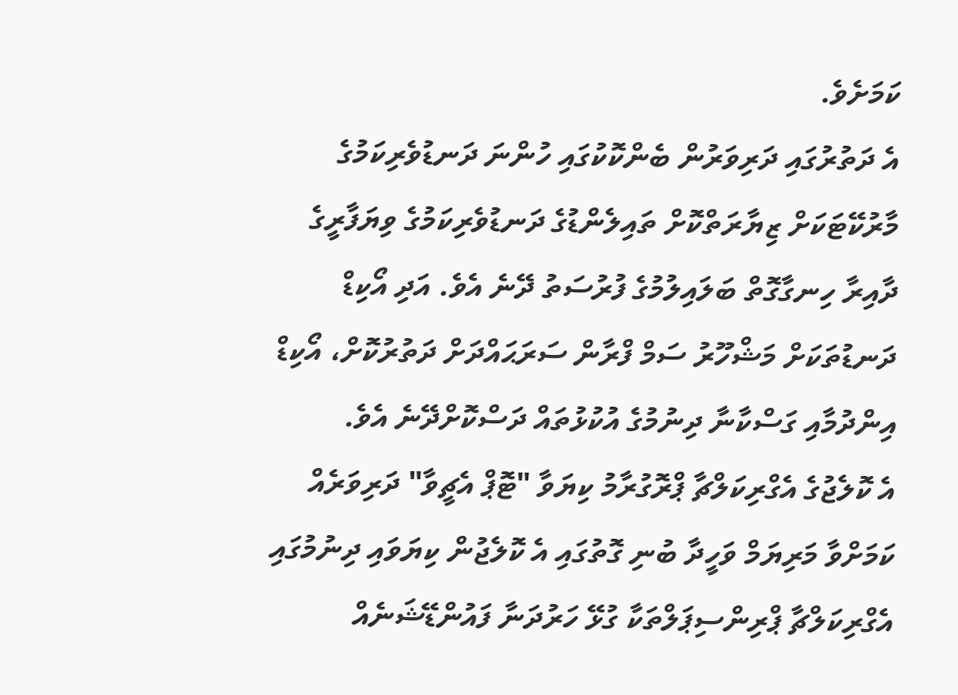ކަމަށެވެ.
އެ ދަތުރުގައި ދަރިވަރުން ބެންކޮކުގައި ހުންނަ ދަނޑުވެރިކަމުގެ މާރުކޭޓަކަށް ޒިޔާރަތްކޮށް ތައިލެންޑުގެ ދަނޑުވެރިކަމުގެ ވިޔަފާރީގެ ދާއިރާ ހިނގާގޮތް ބަލައިލުމުގެ ފުރުސަތު ދޭނެ އެވެ. އަދި އޯކިޑް ދަނޑުތަކަށް މަޝްހޫރު ސަމް ފްރާން ސަރަޙައްދަށް ދަތުރުކޮށް، އޯކިޑް އިންދުމާއި ގަސްކާނާ ދިނުމުގެ އުކުޅުތައް ދަސްކޮށްދޭނެ އެވެ.
އެ ކޮލެޖުގެ އެގްރިކަލްޗާ ޕްރޮގުރާމު ކިޔަވާ "ޓޮޕް އެޗީވާ" ދަރިވަރެއް ކަމަށްވާ މަރިޔަމް ވަހީދާ ބުނި ގޮތުގައި އެ ކޮލެޖުން ކިޔަވައި ދިނުމުގައި އެގްރިކަލްޗާ ޕްރިންސިޕަލްތަކާ ގުޅޭ ހަރުދަނާ ފައުންޑޭޝަނެއް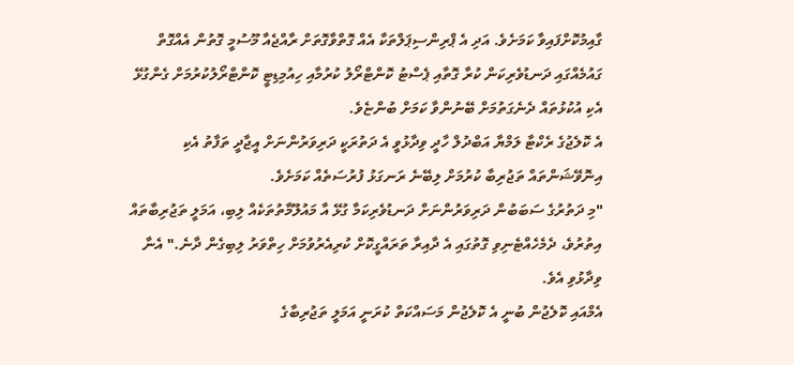ގާއިމުކޮށްފައިވާ ކަމަށެވެ. އަދި އެ ޕްރިންސިޕަލްތަކާ އެއް ގޮތްވާގޮތަށް ރާއްޖެއާ މޫސުމީ ގޮތުން އެއްގޮތް ގައުމެއްގައި ދަނޑުވެރިކަން ކުރާ ގޮތާއި ޕެސްޓު ކޮންޓްރޯލު ކުރުމާއި ހިއުމިޑިޓީ ކޮންޓްރޯލުކުރުމަށް ގެންގުޅޭ އެކި އުކުޅުތައް ދެނެގަތުމަށް ބޭނުންވާ ކަމަށް ބުންޏެވެ.
އެ ކޮލެޖުގެ ރެކްޓާ ލަމްޔާ އަބްދުލް ހާދީ ވިދާޅުވީ އެ ދަތުރަކީ ދަރިވަރުންނަށް އީޖާދީ ތަފާތު އެކި އިނޮވޭޝަންތައް ތަޖުރިބާ ކުރުމަށް ލިބޭނެ ރަނގަޅު ފުރުސަތެއް ކަމަށެވެ.
"މި ދަތުރުގެ ސަބަބުން ދަރިވަރުންނަށް ދަނޑުވެރިކަމާ ގުޅޭ އާ މައުލޫމާތުތަކެއް ލިބި، އަމަލީ ތަޖުރިބާތައް އިތުރުވެ، ދެމެހެއްޓެނިވި ގޮތުގައި އެ ދާއިރާ ތަރައްގީކޮށް ކުރިއެރުވުމަށް ހިތްވަރު ލިބިގެން ދާނެ." އެނާ ވިދާޅުވި އެވެ.
އެމްއައި ކޮލެޖުން ބުނީ އެ ކޮލެޖުން މަސައްކަތް ކުރަނީ އަމަލީ ތަޖުރިބާގެ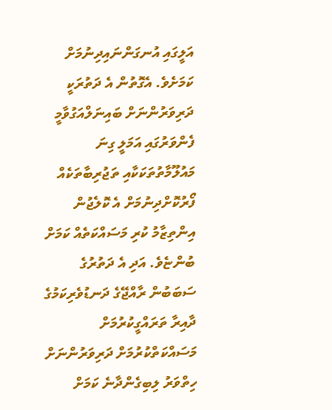އަލީގައި އުނގަންނައިދިނުމަށް ކަމަށެވެ. އެގޮތުން އެ ދަތުރަކީ ދަރިވަރުންނަށް ބައިނަލްއަގުވާމީ ފެންވަރުގައި އަމަލީ ގިނަ މައުލޫމާތުތަކަކާއި ތަޖުރިބާތަކެއް ފޯރުކޮށްދިނުމަށް އެ ކޮލެޖުން އިންތިޒާމު ކުރި މަސައްކަތެއް ކަމަށް ބުންޏެވެ. އަދި އެ ދަތުރުގެ ސަބަބުން ރާއްޖޭގެ ދަނޑުވެރިކަމުގެ ދާއިރާ ތަރައްގީކުރުމަށް މަސައްކަތްކުރުމަށް ދަރިވަރުންނަށް ހިތްވަރު ލިބިގެންދާނެ ކަމަށް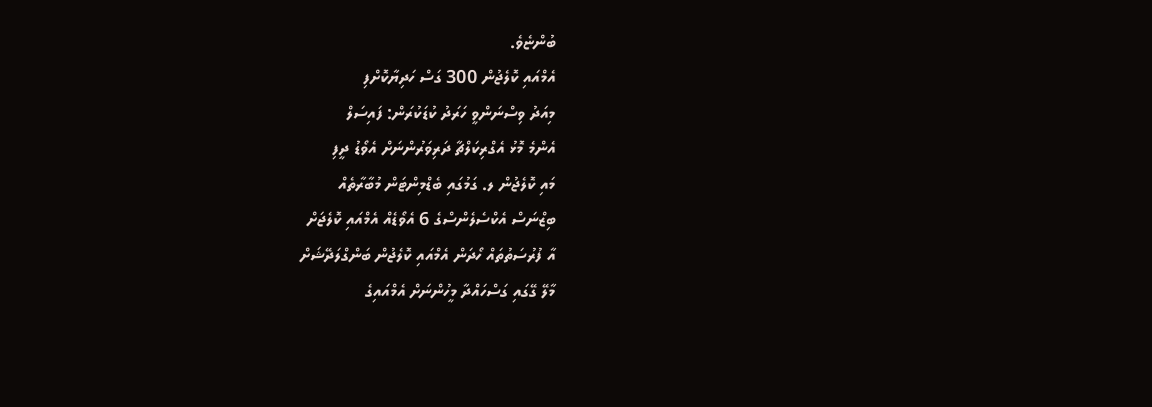ބުންޏެވެ.
އެމްއައި ކޮލެޖުން 300 ގަސް ހަދިޔާކޮށްފި
މިއަދު ވިސްނަންވީ ހަރަދު ކުޑަކުރަން: ފައިސަލް
އެންމެ މޮޅު އެގްރިކަލްޗާ ދަރިވަރުންނަށް އެވޯޑު ދީފި
މައި ކޮލެޖުން ލ. ގަމުގައި ބެޑްމިންޓަން މުބާރާތެއް
ބިޒްނަސް އެކްސެލެންސްގެ 6 އެވޯޑެއް އެމްއައި ކޮލެޖަށް
އާ ފުރުސަތުތައް ހޯދަން އެމްއައި ކޮލެޖުން ބަންގްލަދޭޝަށް
މާލޭ ގޭގައި ގަސްހައްދާ މީހުންނަށް އެމްއައިގެ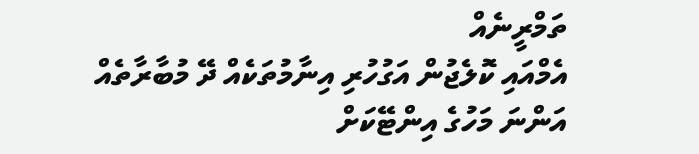ތަމްރީނެއް
އެމްއައި ކޮލެޖުން އަގުހުރި އިނާމުތަކެއް ދޭ މުބާރާތެއް
އަންނަ މަހުގެ އިންޓޭކަށް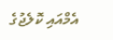އެމްއައި ކޮލެޖުގެ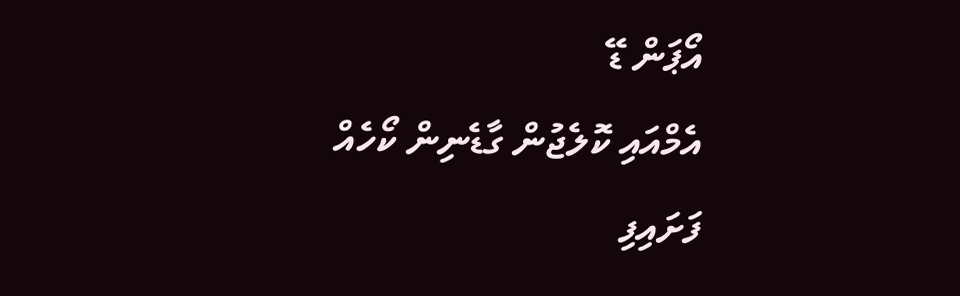އޯޕަން ޑޭ
އެމްއައި ކޮލެޖުން ގާޑެނިން ކޯހެއް ފަށައިފި